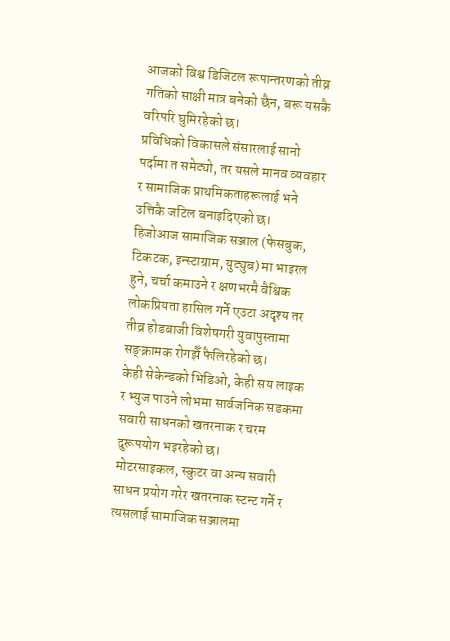आजको विश्व डिजिटल रूपान्तरणको तीव्र गतिको साक्षी मात्र बनेको छैन, बरू यसकै वरिपरि घुमिरहेको छ।
प्रविधिको विकासले संसारलाई सानो पर्दामा त समेट्यो, तर यसले मानव व्यवहार र सामाजिक प्राथमिकताहरूलाई भने उत्तिकै जटिल बनाइदिएको छ।
हिजोआज सामाजिक सञ्जाल (फेसबुक, टिकटक, इन्स्टाग्राम, युट्युब) मा भाइरल हुने, चर्चा कमाउने र क्षणभरमै वैश्विक लोकप्रियता हासिल गर्ने एउटा अदृश्य तर तीव्र होडबाजी विशेषगरी युवापुस्तामा सङ्क्रामक रोगझैँ फैलिरहेको छ।
केही सेकेन्डको भिडिओ, केही सय लाइक र भ्युज पाउने लोभमा सार्वजनिक सडकमा सवारी साधनको खतरनाक र चरम दुरूपयोग भइरहेको छ।
मोटरसाइकल, स्कुटर वा अन्य सवारी साधन प्रयोग गरेर खतरनाक स्टन्ट गर्ने र त्यसलाई सामाजिक सञ्जालमा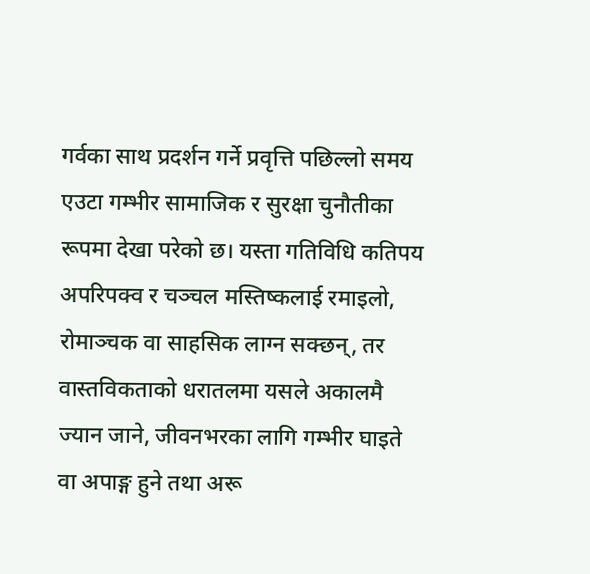गर्वका साथ प्रदर्शन गर्ने प्रवृत्ति पछिल्लो समय एउटा गम्भीर सामाजिक र सुरक्षा चुनौतीका रूपमा देखा परेको छ। यस्ता गतिविधि कतिपय अपरिपक्व र चञ्चल मस्तिष्कलाई रमाइलो, रोमाञ्चक वा साहसिक लाग्न सक्छन्, तर वास्तविकताको धरातलमा यसले अकालमै ज्यान जाने, जीवनभरका लागि गम्भीर घाइते वा अपाङ्ग हुने तथा अरू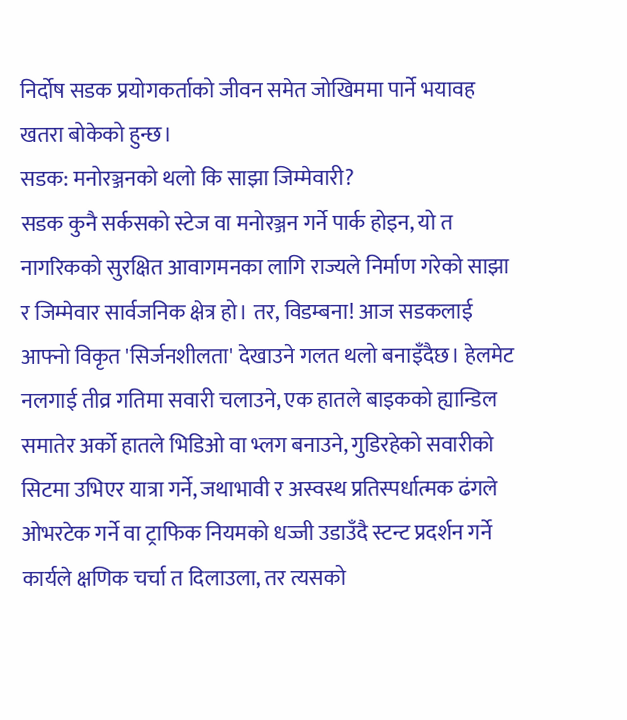निर्दोष सडक प्रयोगकर्ताको जीवन समेत जोखिममा पार्ने भयावह खतरा बोकेको हुन्छ।
सडक: मनोरञ्जनको थलो कि साझा जिम्मेवारी?
सडक कुनै सर्कसको स्टेज वा मनोरञ्जन गर्ने पार्क होइन, यो त नागरिकको सुरक्षित आवागमनका लागि राज्यले निर्माण गरेको साझा र जिम्मेवार सार्वजनिक क्षेत्र हो। तर, विडम्बना! आज सडकलाई आफ्नो विकृत 'सिर्जनशीलता' देखाउने गलत थलो बनाइँदैछ। हेलमेट नलगाई तीव्र गतिमा सवारी चलाउने, एक हातले बाइकको ह्यान्डिल समातेर अर्को हातले भिडिओ वा भ्लग बनाउने, गुडिरहेको सवारीको सिटमा उभिएर यात्रा गर्ने, जथाभावी र अस्वस्थ प्रतिस्पर्धात्मक ढंगले ओभरटेक गर्ने वा ट्राफिक नियमको धज्जी उडाउँदै स्टन्ट प्रदर्शन गर्ने कार्यले क्षणिक चर्चा त दिलाउला, तर त्यसको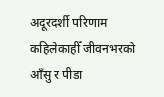अदूरदर्शी परिणाम कहिलेकाहीँ जीवनभरको आँसु र पीडा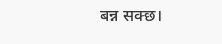बन्न सक्छ।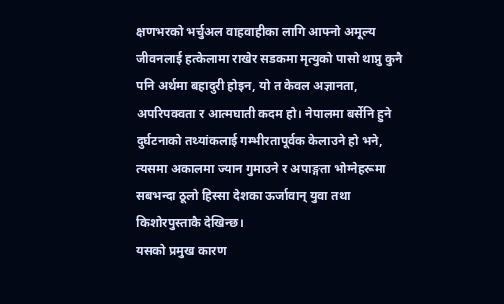क्षणभरको भर्चुअल वाहवाहीका लागि आफ्नो अमूल्य जीवनलाई हत्केलामा राखेर सडकमा मृत्युको पासो थाप्नु कुनै पनि अर्थमा बहादुरी होइन, यो त केवल अज्ञानता, अपरिपक्वता र आत्मघाती कदम हो। नेपालमा बर्सेनि हुने दुर्घटनाको तथ्यांकलाई गम्भीरतापूर्वक केलाउने हो भने, त्यसमा अकालमा ज्यान गुमाउने र अपाङ्गता भोग्नेहरूमा सबभन्दा ठूलो हिस्सा देशका ऊर्जावान् युवा तथा किशोरपुस्ताकै देखिन्छ।
यसको प्रमुख कारण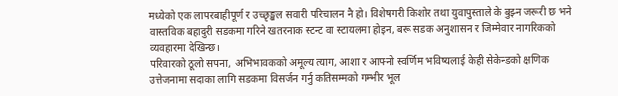मध्येको एक लापरबाहीपूर्ण र उच्छृङ्खल सवारी परिचालन नै हो। विशेषगरी किशोर तथा युवापुस्ताले के बुझ्न जरूरी छ भने वास्तविक बहादुरी सडकमा गरिने खतरनाक स्टन्ट वा स्टायलमा होइन, बरू सडक अनुशासन र जिम्मेवार नागरिकको व्यवहारमा देखिन्छ।
परिवारको ठूलो सपना, अभिभावकको अमूल्य त्याग, आशा र आफ्नो स्वर्णिम भविष्यलाई केही सेकेन्डको क्षणिक उत्तेजनामा सदाका लागि सडकमा विसर्जन गर्नु कतिसम्मको गम्भीर भूल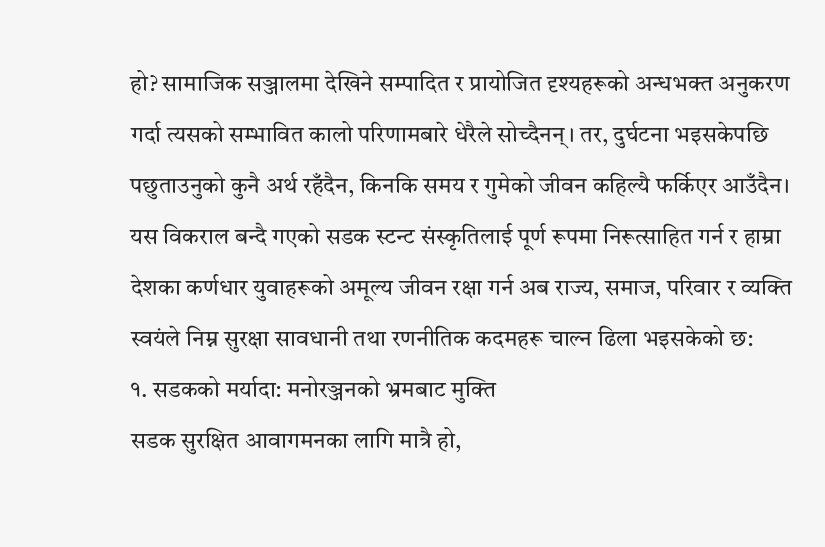हो? सामाजिक सञ्जालमा देखिने सम्पादित र प्रायोजित दृश्यहरूको अन्धभक्त अनुकरण गर्दा त्यसको सम्भावित कालो परिणामबारे धेरैले सोच्दैनन्। तर, दुर्घटना भइसकेपछि पछुताउनुको कुनै अर्थ रहँदैन, किनकि समय र गुमेको जीवन कहिल्यै फर्किएर आउँदैन।
यस विकराल बन्दै गएको सडक स्टन्ट संस्कृतिलाई पूर्ण रूपमा निरूत्साहित गर्न र हाम्रा देशका कर्णधार युवाहरूको अमूल्य जीवन रक्षा गर्न अब राज्य, समाज, परिवार र व्यक्ति स्वयंले निम्न सुरक्षा सावधानी तथा रणनीतिक कदमहरू चाल्न ढिला भइसकेको छ:
१. सडकको मर्यादा: मनोरञ्जनको भ्रमबाट मुक्ति
सडक सुरक्षित आवागमनका लागि मात्रै हो,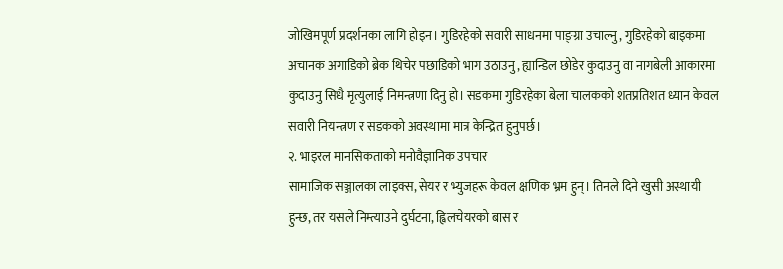जोखिमपूर्ण प्रदर्शनका लागि होइन। गुडिरहेको सवारी साधनमा पाङ्ग्रा उचाल्नु, गुडिरहेको बाइकमा अचानक अगाडिको ब्रेक थिचेर पछाडिको भाग उठाउनु, ह्यान्डिल छोडेर कुदाउनु वा नागबेली आकारमा कुदाउनु सिधै मृत्युलाई निमन्त्रणा दिनु हो। सडकमा गुडिरहेका बेला चालकको शतप्रतिशत ध्यान केवल सवारी नियन्त्रण र सडकको अवस्थामा मात्र केन्द्रित हुनुपर्छ।
२. भाइरल मानसिकताको मनोवैज्ञानिक उपचार
सामाजिक सञ्जालका लाइक्स, सेयर र भ्युजहरू केवल क्षणिक भ्रम हुन्। तिनले दिने खुसी अस्थायी हुन्छ, तर यसले निम्त्याउने दुर्घटना, ह्विलचेयरको बास र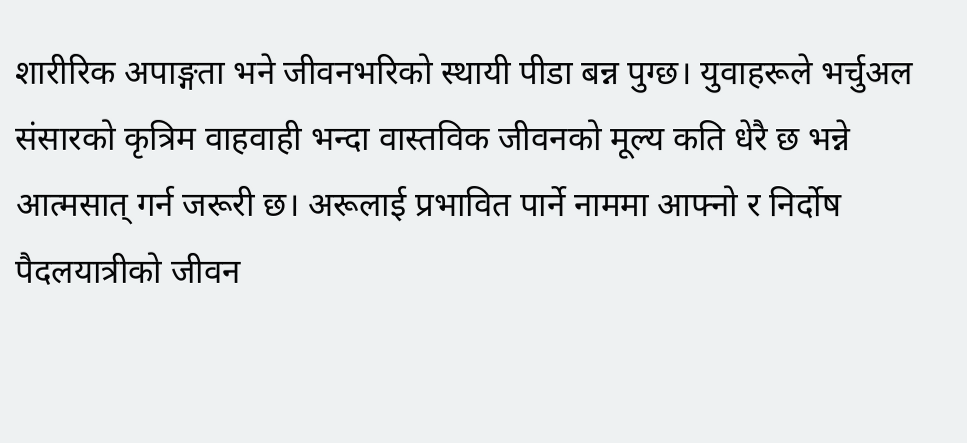शारीरिक अपाङ्गता भने जीवनभरिको स्थायी पीडा बन्न पुग्छ। युवाहरूले भर्चुअल संसारको कृत्रिम वाहवाही भन्दा वास्तविक जीवनको मूल्य कति धेरै छ भन्ने आत्मसात् गर्न जरूरी छ। अरूलाई प्रभावित पार्ने नाममा आफ्नो र निर्दोष पैदलयात्रीको जीवन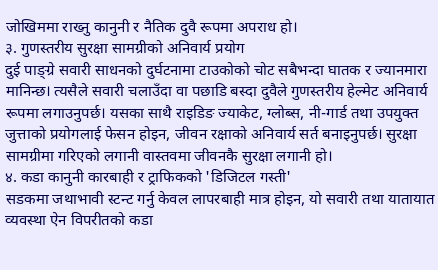जोखिममा राख्नु कानुनी र नैतिक दुवै रूपमा अपराध हो।
३. गुणस्तरीय सुरक्षा सामग्रीको अनिवार्य प्रयोग
दुई पाङ्ग्रे सवारी साधनको दुर्घटनामा टाउकोको चोट सबैभन्दा घातक र ज्यानमारा मानिन्छ। त्यसैले सवारी चलाउँदा वा पछाडि बस्दा दुवैले गुणस्तरीय हेल्मेट अनिवार्य रूपमा लगाउनुपर्छ। यसका साथै राइडिङ ज्याकेट, ग्लोब्स, नी-गार्ड तथा उपयुक्त जुत्ताको प्रयोगलाई फेसन होइन, जीवन रक्षाको अनिवार्य सर्त बनाइनुपर्छ। सुरक्षा सामग्रीमा गरिएको लगानी वास्तवमा जीवनकै सुरक्षा लगानी हो।
४. कडा कानुनी कारबाही र ट्राफिकको 'डिजिटल गस्ती'
सडकमा जथाभावी स्टन्ट गर्नु केवल लापरबाही मात्र होइन, यो सवारी तथा यातायात व्यवस्था ऐन विपरीतको कडा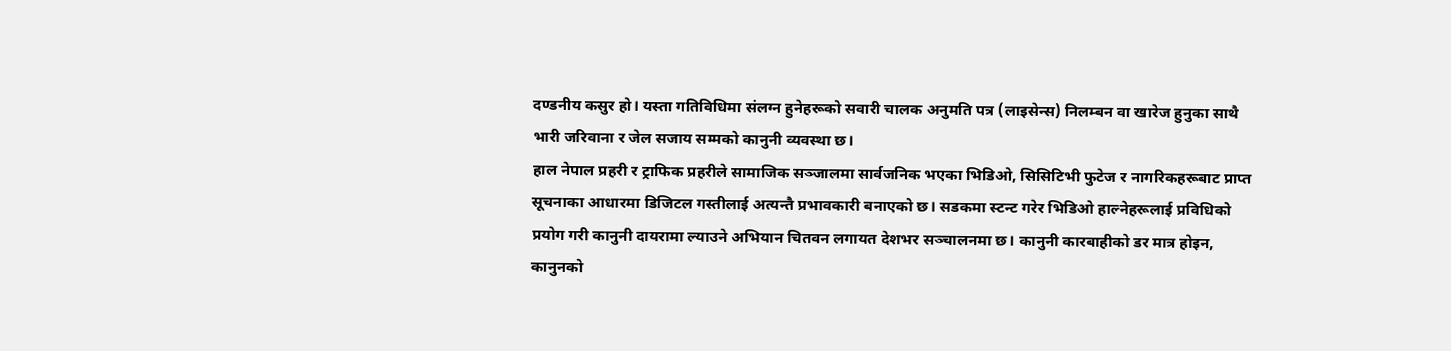दण्डनीय कसुर हो। यस्ता गतिविधिमा संलग्न हुनेहरूको सवारी चालक अनुमति पत्र (लाइसेन्स) निलम्बन वा खारेज हुनुका साथै भारी जरिवाना र जेल सजाय सम्मको कानुनी व्यवस्था छ।
हाल नेपाल प्रहरी र ट्राफिक प्रहरीले सामाजिक सञ्जालमा सार्वजनिक भएका भिडिओ, सिसिटिभी फुटेज र नागरिकहरूबाट प्राप्त सूचनाका आधारमा डिजिटल गस्तीलाई अत्यन्तै प्रभावकारी बनाएको छ। सडकमा स्टन्ट गरेर भिडिओ हाल्नेहरूलाई प्रविधिको प्रयोग गरी कानुनी दायरामा ल्याउने अभियान चितवन लगायत देशभर सञ्चालनमा छ। कानुनी कारबाहीको डर मात्र होइन, कानुनको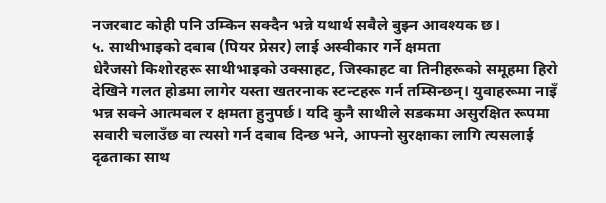नजरबाट कोही पनि उम्किन सक्दैन भन्ने यथार्थ सबैले बुझ्न आवश्यक छ।
५. साथीभाइको दबाब (पियर प्रेसर) लाई अस्वीकार गर्ने क्षमता
धेरैजसो किशोरहरू साथीभाइको उक्साहट, जिस्काहट वा तिनीहरूको समूहमा हिरो देखिने गलत होडमा लागेर यस्ता खतरनाक स्टन्टहरू गर्न तम्सिन्छन्। युवाहरूमा नाइँ भन्न सक्ने आत्मबल र क्षमता हुनुपर्छ। यदि कुनै साथीले सडकमा असुरक्षित रूपमा सवारी चलाउँछ वा त्यसो गर्न दबाब दिन्छ भने, आफ्नो सुरक्षाका लागि त्यसलाई दृढताका साथ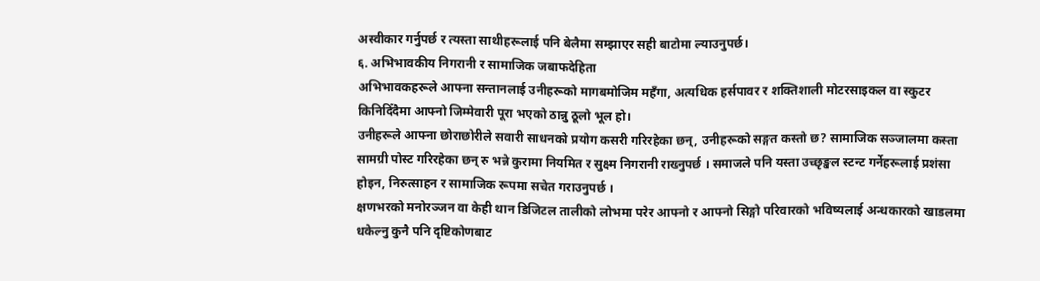अस्वीकार गर्नुपर्छ र त्यस्ता साथीहरूलाई पनि बेलैमा सम्झाएर सही बाटोमा ल्याउनुपर्छ।
६. अभिभावकीय निगरानी र सामाजिक जबाफदेहिता
अभिभावकहरूले आफ्ना सन्तानलाई उनीहरूको मागबमोजिम महँगा, अत्यधिक हर्सपावर र शक्तिशाली मोटरसाइकल वा स्कुटर किनिदिँदैमा आफ्नो जिम्मेवारी पूरा भएको ठान्नु ठूलो भूल हो।
उनीहरूले आफ्ना छोराछोरीले सवारी साधनको प्रयोग कसरी गरिरहेका छन्, उनीहरूको सङ्गत कस्तो छ? सामाजिक सञ्जालमा कस्ता सामग्री पोस्ट गरिरहेका छन् रु भन्ने कुरामा नियमित र सुक्ष्म निगरानी राख्नुपर्छ । समाजले पनि यस्ता उच्छृङ्खल स्टन्ट गर्नेहरूलाई प्रशंसा होइन, निरुत्साहन र सामाजिक रूपमा सचेत गराउनुपर्छ ।
क्षणभरको मनोरञ्जन वा केही थान डिजिटल तालीको लोभमा परेर आफ्नो र आफ्नो सिङ्गो परिवारको भविष्यलाई अन्धकारको खाडलमा धकेल्नु कुनै पनि दृष्टिकोणबाट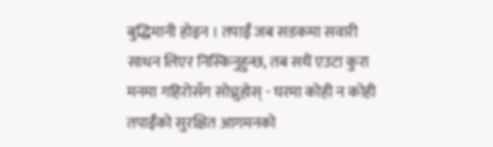बुद्धिमानी होइन । तपाईँ जब सडकमा सवारी साधन लिएर निस्किनुहुन्छ, तब सधैं एउटा कुरा मनमा गहिरोसँग सोच्नुहोस् - घरमा कोही न कोही तपाईँको सुरक्षित आगमनको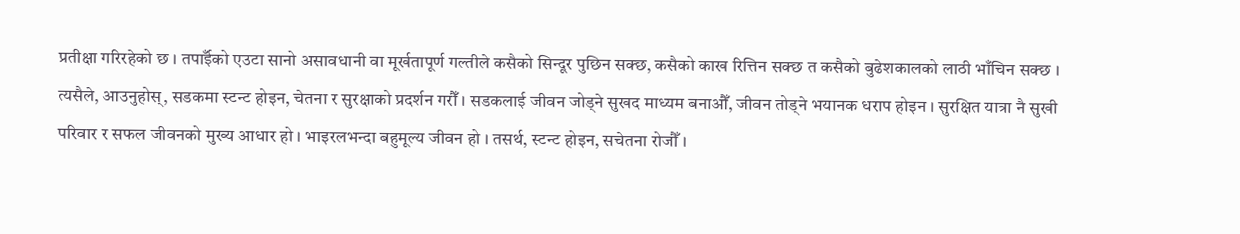प्रतीक्षा गरिरहेको छ । तपाईँको एउटा सानो असावधानी वा मूर्खतापूर्ण गल्तीले कसैको सिन्दूर पुछिन सक्छ, कसैको काख रित्तिन सक्छ त कसैको बुढेशकालको लाठी भाँचिन सक्छ ।
त्यसैले, आउनुहोस्, सडकमा स्टन्ट होइन, चेतना र सुरक्षाको प्रदर्शन गरौँ । सडकलाई जीवन जोड्ने सुखद माध्यम बनाऔँ, जीवन तोड्ने भयानक धराप होइन । सुरक्षित यात्रा नै सुखी परिवार र सफल जीवनको मुख्य आधार हो । भाइरलभन्दा बहुमूल्य जीवन हो । तसर्थ, स्टन्ट होइन, सचेतना रोजौँ ।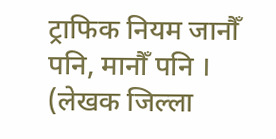ट्राफिक नियम जानौँ पनि, मानौँ पनि ।
(लेखक जिल्ला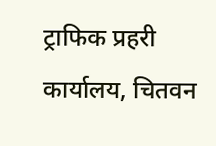ट्राफिक प्रहरी कार्यालय, चितवन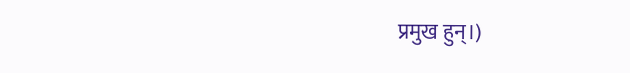प्रमुख हुन्।)